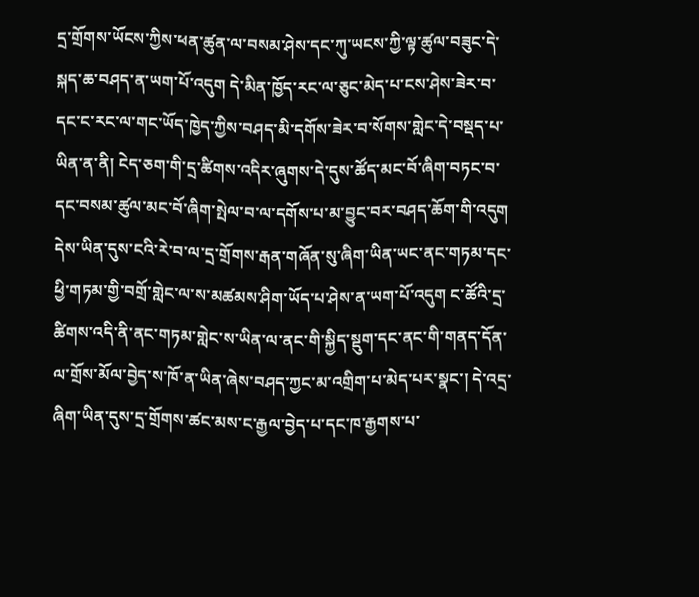དྲ་གྲོགས་ཡོངས་ཀྱིས་ཕན་ཚུན་ལ་བསམ་ཤེས་དང་ཀུ་ཡངས་ཀྱི་ལྟ་ཚུལ་བཟུང་དེ་སྐད་ཆ་བཤད་ན་ཡག་པོ་འདུག དེ་མིན་ཁྱོད་རང་ལ་ཅུང་མེད་པ་ངས་ཤེས་ཟེར་བ་དང་ང་རང་ལ་གང་ཡོད་ཁྱེད་ཀྱིས་བཤད་མི་དགོས་ཟེར་བ་སོགས་གླེང་དེ་བསྡད་པ་ཡིན་ན་ནི། ངེད་ཅག་གི་དྲ་ཚིགས་འདིར་ཞུགས་དེ་དུས་ཚོད་མང་བོ་ཞིག་བཏང་བ་དང་བསམ་ཚུལ་མང་བོ་ཞིག་སྤེལ་བ་ལ་དགོས་པ་མ་བྱུང་བར་བཤད་ཆོག་གི་འདུག དེས་ཡིན་དུས་ངའི་རེ་བ་ལ་དྲ་གྲོགས་རྒན་གཞོན་སུ་ཞིག་ཡིན་ཡང་ནང་གཏམ་དང་ཕྱི་གཏམ་གྱི་བགྲོ་གླེང་ལ་ས་མཚམས་ཤིག་ཡོད་པ་ཤེས་ན་ཡག་པོ་འདུག ང་ཚོའི་དྲ་ཚིགས་འདི་ནི་ནང་གཏམ་གླེང་ས་ཡིན་ལ་ནང་གི་སྐྱིད་སྡུག་དང་ནང་གི་གནད་དོན་ལ་གྲོས་མོལ་བྱེད་ས་ཁོ་ན་ཡིན་ཞེས་བཤད་ཀྱང་མ་འགྲིག་པ་མེད་པར་སྣང་། དེ་འདྲ་ཞིག་ཡིན་དུས་དྲ་གྲོགས་ཚང་མས་ང་རྒྱལ་བྱེད་པ་དང་ཁ་རྒྱགས་པ་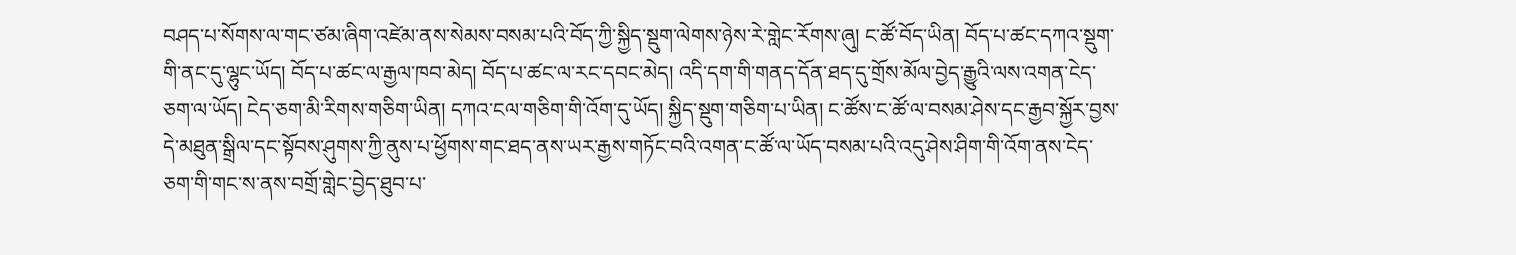བཤད་པ་སོགས་ལ་གང་ཙམ་ཞིག་འཛེམ་ནས་སེམས་བསམ་པའི་བོད་ཀྱི་སྐྱིད་སྡུག་ལེགས་ཉེས་རེ་གླེང་རོགས་ཞུ། ང་ཚོ་བོད་ཡིན། བོད་པ་ཚང་དཀའ་སྡུག་གི་ནང་དུ་ལྷུང་ཡོད། བོད་པ་ཚང་ལ་རྒྱལ་ཁབ་མེད། བོད་པ་ཚང་ལ་རང་དབང་མེད། འདི་དག་གི་གནད་དོན་ཐད་དུ་གྲོས་མོལ་བྱེད་རྒྱུའི་ལས་འགན་ངེད་ཅག་ལ་ཡོད། ངེད་ཅག་མི་རིགས་གཅིག་ཡིན། དཀའ་ངལ་གཅིག་གི་འོག་དུ་ཡོད། སྐྱིད་སྡུག་གཅིག་པ་ཡིན། ང་ཚོས་ང་ཚོ་ལ་བསམ་ཤེས་དང་རྒྱབ་སྐྱོར་བྱས་དེ་མཐུན་སྒྲིལ་དང་སྟོབས་ཤུགས་ཀྱི་ནུས་པ་ཕྱོགས་གང་ཐད་ནས་ཡར་རྒྱས་གཏོང་བའི་འགན་ང་ཚོ་ལ་ཡོད་བསམ་པའི་འདུ་ཤེས་ཤིག་གི་འོག་ནས་ངེད་ཅག་གི་གང་ས་ནས་བགྲོ་གླེང་བྱེད་ཐུབ་པ་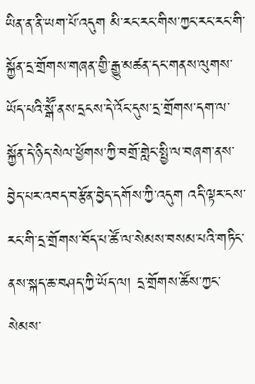ཡིན་ན་ནི་ཡག་པོ་འདུག མི་རང་རང་གིས་ཀྱང་རང་རང་གི་སྐྱོན་དྲ་གྲོགས་གཞན་གྱི་རྒྱུ་མཚན་དང་གནས་ལུགས་ཡོད་པའི་སྒཽ་ནས་དྲངས་དེ་འོང་དུས་དྲ་གྲོགས་དག་ལ་སྐྱོན་དེ་ཉིད་སེལ་ཕྱོགས་ཀྱི་བགྲོ་གླེང་སྤྱི་ལ་བཞག་ནས་བྱེད་པར་འབད་བརྩོན་བྱེད་དགོས་ཀྱི་འདུག འདི་ལྟར་ངས་རང་གི་དྲ་གྲོགས་བོད་པ་ཚོ་ལ་སེམས་བསམ་པའི་གཏིང་ནས་སྐད་ཆ་བཤད་ཀྱི་ཡོད་ལ། དྲ་གྲོགས་ཚོས་ཀྱང་སེམས་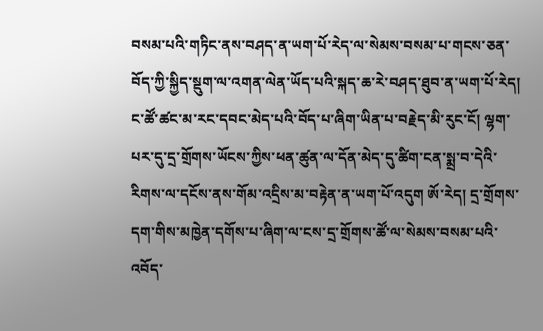བསམ་པའི་གཏིང་ནས་བཤད་ན་ཡག་པོ་རེད་ལ་སེམས་བསམ་པ་གངས་ཅན་བོད་ཀྱི་སྐྱིད་སྡུག་ལ་འགན་ལེན་ཡོད་པའི་སྐད་ཆ་རེ་བཤད་ཐུབ་ན་ཡག་པོ་རེད། ང་ཚོ་ཚང་མ་རང་དབང་མེད་པའི་བོད་པ་ཞིག་ཡིན་པ་བརྗེད་མི་རུང་ངོ། ལྷག་པར་དུ་དྲ་གྲོགས་ཡོངས་ཀྱིས་ཕན་ཚུན་ལ་དོན་མེད་དུ་ཚིག་ངན་སྨྲ་བ་དེའི་རིགས་ལ་དངོས་ནས་གོམ་འདྲིས་མ་བརྟེན་ན་ཡག་པོ་འདུག ཨོ་རེད། དྲ་གྲོགས་དག་གིས་མཁྱེན་དགོས་པ་ཞིག་ལ་ངས་དྲ་གྲོགས་ཚོ་ལ་སེམས་བསམ་པའི་འབོད་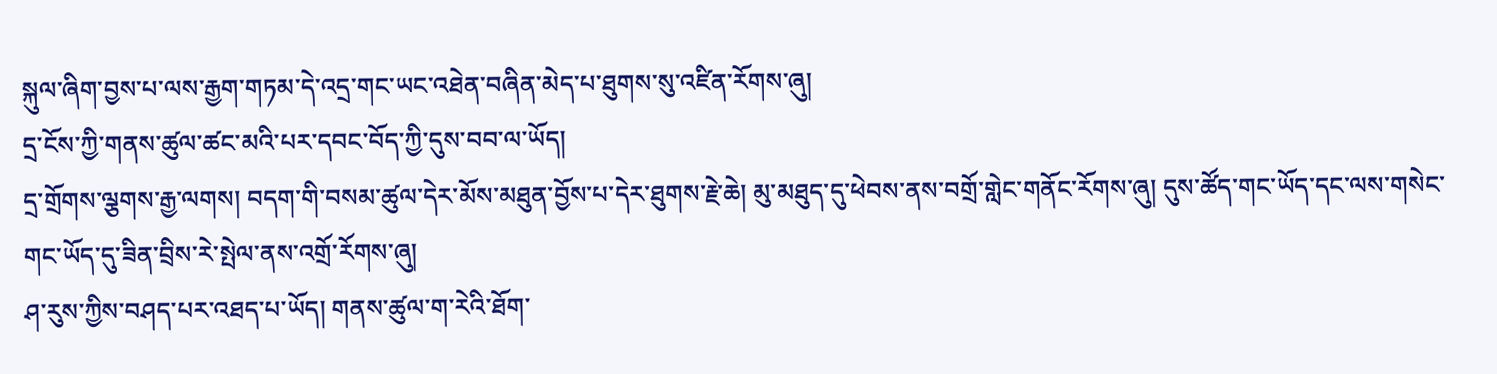སྐུལ་ཞིག་བྱས་པ་ལས་རྒྱག་གཏམ་དེ་འདྲ་གང་ཡང་འཐེན་བཞིན་མེད་པ་ཐུགས་སུ་འཛིན་རོགས་ཞུ།
དྲ་ངོས་ཀྱི་གནས་ཚུལ་ཚང་མའི་པར་དབང་བོད་ཀྱི་དུས་བབ་ལ་ཡོད།
དྲ་གྲོགས་ལྕགས་རྒྱ་ལགས། བདག་གི་བསམ་ཚུལ་དེར་མོས་མཐུན་བྱོས་པ་དེར་ཐུགས་རྗེ་ཆེ། མུ་མཐུད་དུ་ཕེབས་ནས་བགྲོ་གླེང་གནོང་རོགས་ཞུ། དུས་ཚོད་གང་ཡོད་དང་ལས་གསེང་གང་ཡོད་དུ་ཟིན་བྲིས་རེ་སྤེལ་ནས་འགྲོ་རོགས་ཞུ།
ཤ་རུས་ཀྱིས་བཤད་པར་འཐད་པ་ཡོད། གནས་ཚུལ་ག་རེའི་ཐོག་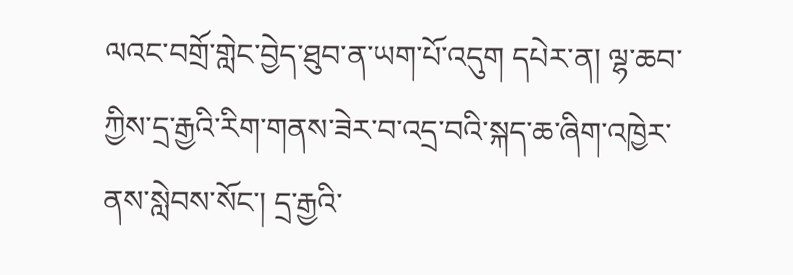ལའང་བགྲོ་གླེང་བྱེད་ཐུབ་ན་ཡག་པོ་འདུག དཔེར་ན། ལྷ་ཆབ་ཀྱིས་དྲ་རྒྱའི་རིག་གནས་ཟེར་བ་འདྲ་བའི་སྐད་ཆ་ཞིག་འཁྱེར་ནས་སླེབས་སོང་། དྲ་རྒྱའི་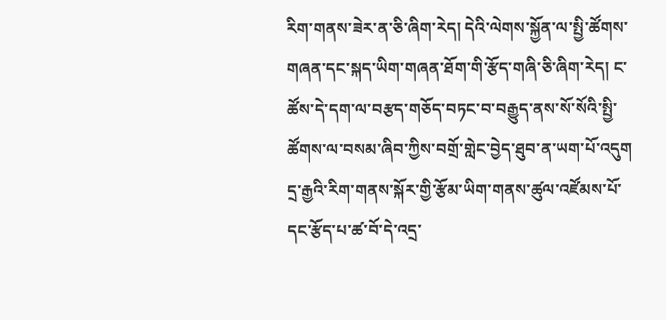རིག་གནས་ཟེར་ན་ཅི་ཞིག་རེད། དེའི་ལེགས་སྐྱོན་ལ་སྤྱི་ཚོགས་གཞན་དང་སྐད་ཡིག་གཞན་ཐོག་གི་རྩོད་གཞི་ཅི་ཞིག་རེད། ང་ཚོས་དེ་དག་ལ་བརྩད་གཅོད་བཏང་བ་བརྒྱུད་ནས་སོ་སོའི་སྤྱི་ཚོགས་ལ་བསམ་ཞིབ་ཀྱིས་བགྲོ་གླེང་བྱེད་ཐུབ་ན་ཡག་པོ་འདུག དྲ་རྒྱའི་རིག་གནས་སྐོར་གྱི་རྩོམ་ཡིག་གནས་ཚུལ་འཛོམས་པོ་དང་རྩོད་པ་ཚ་བོ་དེ་འདྲ་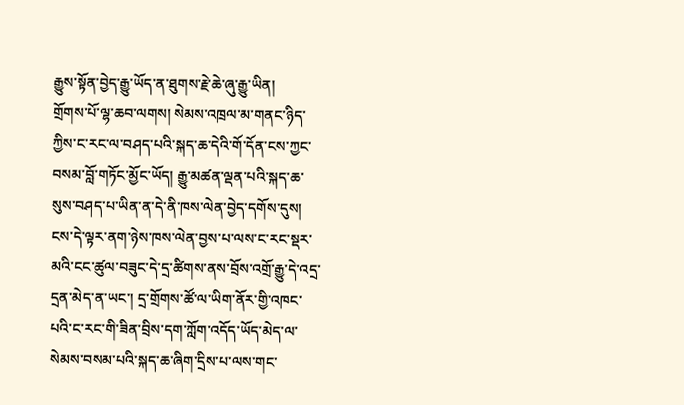རྒྱུས་སྟོན་བྱེད་རྒྱུ་ཡོད་ན་ཐུགས་རྗེ་ཆེ་ཞུ་རྒྱུ་ཡིན།
གྲོགས་པོ་ལྷ་ཆབ་ལགས། སེམས་འཁྲལ་མ་གནང་ཉིད་ཀྱིས་ང་རང་ལ་བཤད་པའི་སྐད་ཆ་དེའི་གོ་དོན་ངས་ཀྱང་བསམ་བློ་གཏོང་མྱོང་ཡོད། རྒྱུ་མཚན་ལྡན་པའི་སྐད་ཆ་སུས་བཤད་པ་ཡིན་ན་དེ་ནི་ཁས་ལེན་བྱེད་དགོས་དུས། ངས་དེ་ལྟར་ནག་ཉེས་ཁས་ལེན་བྱས་པ་ལས་ང་རང་སྡར་མའི་ངང་ཚུལ་བཟུང་དེ་དྲ་ཚིགས་ནས་བྲོས་འགྲོ་རྒྱུ་དེ་འདྲ་དྲན་མེད་ན་ཡང་། དྲ་གྲོགས་ཚོ་ལ་ཡིག་ནོར་གྱི་འཁང་པའི་ང་རང་གི་ཟིན་བྲིས་དག་ཀློག་འདོད་ཡོད་མེད་ལ་སེམས་བསམ་པའི་སྐད་ཆ་ཞིག་དྲིས་པ་ལས་གང་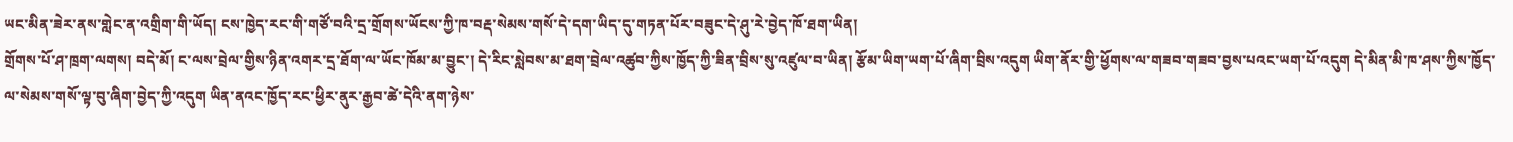ཡང་མིན་ཟེར་ནས་གླེང་ན་འགྲིག་གི་ཡོད། ངས་ཁྱེད་རང་གི་གཙོ་བའི་དྲ་གྲོགས་ཡོངས་ཀྱི་ཁ་བརྡ་སེམས་གསོ་དེ་དག་ཡིད་དུ་གཏན་པོར་བཟུང་དེ་ཤུ་རེ་བྱེད་ཁོ་ཐག་ཡིན།
གྲོགས་པོ་ཤ་ཁྲག་ལགས། བདེ་མོ། ང་ལས་བྲེལ་གྱིས་ཉིན་འགར་དྲ་ཐོག་ལ་ཡོང་ཁོམ་མ་བྱུང་། དེ་རིང་སླེབས་མ་ཐག་བྲེལ་འཚུབ་ཀྱིས་ཁྱོད་ཀྱི་ཟིན་བྲིས་སུ་འཛུལ་བ་ཡིན། རྩོམ་ཡིག་ཡག་པོ་ཞིག་བྲིས་འདུག ཡིག་ནོར་གྱི་ཕྱོགས་ལ་གཟབ་གཟབ་བྱས་པའང་ཡག་པོ་འདུག དེ་མིན་མི་ཁ་ཤས་ཀྱིས་ཁྱོད་ལ་སེམས་གསོ་ལྟ་བུ་ཞིག་བྱེད་ཀྱི་འདུག ཡིན་ནའང་ཁྱོད་རང་ཕྱིར་ནུར་རྒྱབ་ཚེ་དེའི་ནག་ཉེས་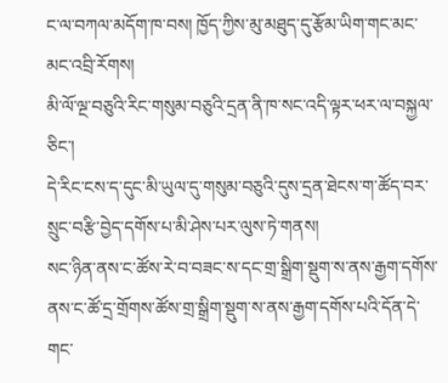ང་ལ་བཀལ་མདོག་ཁ་བས། ཁྱོད་ཀྱིས་མུ་མཐུད་དུ་རྩོམ་ཡིག་གང་མང་མང་འབྲི་རོགས།
མི་ལོ་ལྔ་བཅུའི་རིང་གསུམ་བཅུའི་དྲན་ནི་ཁ་སང་འདི་ལྟར་ཕར་ལ་བསྐྱལ་ཅིང་།
དེ་རིང་ངས་ད་དུང་མི་ཡུལ་དུ་གསུམ་བཅུའི་དུས་དྲན་ཐེངས་ག་ཚོད་བར་སྲུང་བརྩི་བྱེད་དགོས་པ་མི་ཤེས་པར་ལུས་ཏེ་གནས།
སང་ཉིན་ནས་ང་ཚོས་རེ་བ་བཟང་ས་དང་གྲ་སྒྲིག་སྡུག་ས་ནས་རྒྱག་དགོས་ནས་ང་ཚོ་དྲ་གྲོགས་ཚོས་གྲ་སྒྲིག་སྡུག་ས་ནས་རྒྱག་དགོས་པའི་དོན་དེ་གང་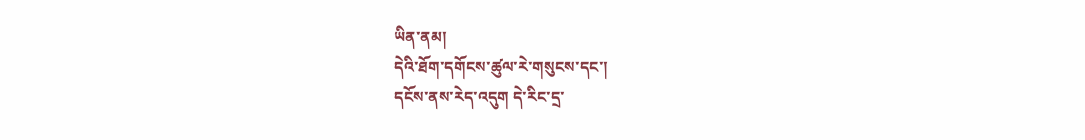ཡིན་ནམ།
དེའི་ཐོག་དགོངས་ཚུལ་རེ་གསུངས་དང་།
དངོས་ནས་རེད་འདུག དེ་རིང་དྲ་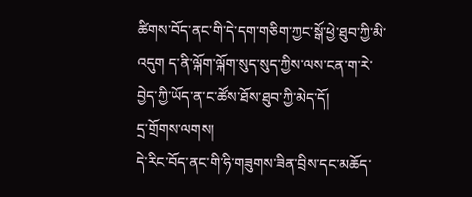ཚིགས་བོད་ནང་གི་དེ་དག་གཅིག་ཀྱང་སྒོ་ཕྱེ་ཐུབ་ཀྱི་མི་འདུག ད་ནི་ལྐོག་ལྐོག་སུད་སུད་ཀྱིས་ལས་ངན་ག་རེ་བྱེད་ཀྱི་ཡོད་ན་ང་ཚོས་ཐོས་ཐུབ་ཀྱི་མེད་དོ།
དྲ་གྲོགས་ལགས།
དེ་རིང་བོད་ནང་གི་ཧི་གཟུགས་ཟིན་བྲིས་དང་མཆོད་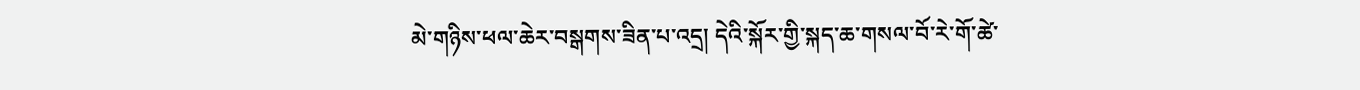མེ་གཉིས་ཕལ་ཆེར་བསྒགས་ཟིན་པ་འདྲ། དེའི་སྐོར་གྱི་སྐད་ཆ་གསལ་བོ་རེ་གོ་ཚེ་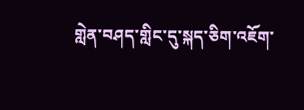གླེན་བཤད་གླིང་དུ་སྐད་ཅིག་འཇོག་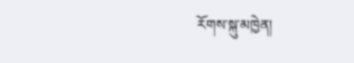རོགས་སྐུ་མཁྱེན།